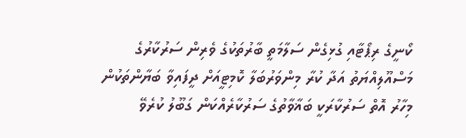ކޯނީގެ ރިޕޯޓާއި ގުޅިގެން ސަލާމަތީ ބާރުތަކުގެ ވެރިން ސަރުކާރުގެ މަސްއޫލިއްޔަތު އަދާ ކުރާ މިންވަރުބަލާ ކޮމިޓީއަށް ދީފައިވާ ބަޔާންތަކުން މިހާރު އޮތް ސަރުކާރަކީ ބަޣާވާތުގެ ސަރުކާރެއްކަން ގަބޫލު ކުރެވޭ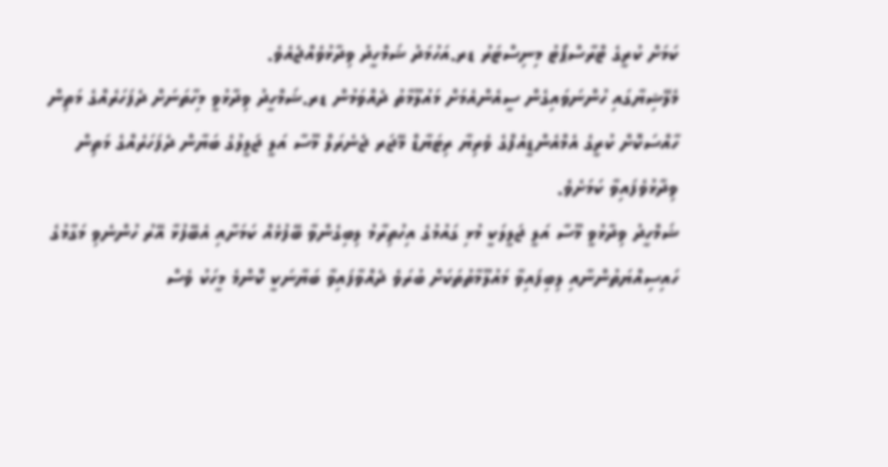ކަމަށް ކުރީގެ ޓްރާސްޕޯޓު މިނިސްޓަރު ޑރ.އަހުމަދު ޝަމްހީދު ވިދާޅުވެއްޖެއެވެ.
މެލޭޝިޔާގައި ހުންނަވައިގެން ސީއެންއެމަށް މައުލޫމާތު ދެއްވަމުން ޑރ.ޝަމްހީދު ވިދާޅުވީ މިހާތަނަށް ދެފަހަރެއްގެ މަތިން ހާއްސަކޮށް ކުރީގެ އެމްއެންޑީއެފްގެ ވެރިޔާ ރިޓަޔާޑް މޭޖަރ ޖެނެރަލް މޫސާ އަލީ ޖަލީލުގެ ބަޔާން ދެފަހަރެއްގެ މަތިން ވިދާޅުވެފައިވާ ކަމަށެވެ.
ޝަމްހީދު ވިދާޅުވީ މޫސާ އަލީ ޖަލީލަކީ މުޅި ގައުމުގެ އިހުތިރާމު ލިބިގެންވާ ބޭފުޅެއް ކަމަށާއި އެބޭފުޅާ އޭރު ހުންނެވި މަގާމުގެ ހައިސިއްޔަތުންނާއި ލިބިފައިވާ މައުލޫމާތުތަކަށް ބުރަވެ ދެއްވާފައިވާ ބަޔާނަކީ ކޮންމެ މީހަކު ވެސް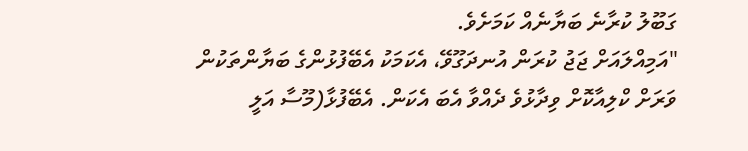ގަބޫލު ކުރާނެ ބަޔާނެއް ކަމަށެވެ.
"އަމިއްލައަށް ޖަޖު ކުރަން އުނދަގޫވޭ، އެކަމަކު އެބޭފުޅުންގެ ބަޔާންތަކުން ވަރަށް ކްލިއާކޮށް ވިދާޅުވެ ދެއްވާ އެބަ އެކަން. އެބޭފުޅާ(މޫސާ އަލީ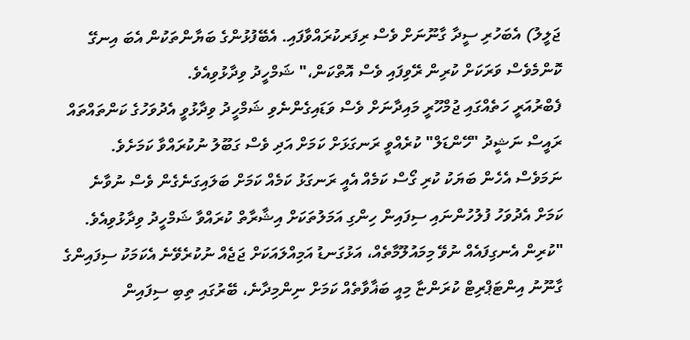ޖަލީލު) އެބަހުރި ސީދާ ގާނޫނަށް ވެސް ރިފަރކުރައްވާފައި. އެބޭފުޅުންގެ ބަޔާންތަކުން އެބަ އިނގޭ ކޮންމެވެސް ވަރަކަށް ކުރިން ރޭވިފައި ވެސް އޮތްކަން،" ޝަމްހީދު ވިދާޅުވިއެވެ.
ފެބްރުއަރީ ހަތެއްގައި ޖުމްހޫރީ މައިދާނަށް ވެސް ވަޑައިގެންނެވި ޝަމްހީދު ވިދާޅުވީ އެދުވަހުގެ ކަންތައްތައް ރައީސް ނަޝީދު "ހޭންޑަލް" ކުރެއްވީ ރަނގަޅަށް ކަމަށް އަދި ވެސް ގަބޫލު ނުކުރައްވާ ކަމަށެވެ. ނަމަވެސް އެހެން ބަޔަކު ކުރި ގޯސް ކަމެއް އެއީ ރަނގަޅު ކަމެއް ކަމަށް ބަލައިގަނެގެން ވެސް ނުވާނެ ކަމަށް އެދުވަހު ފުލުހުންނައި ސިފައިން ހިންގި އަމަލުތަކަށް އިޝާރާތް ކުރައްވާ ޝަމްހީދު ވިދާޅުވިއެވެ.
"ކުރިން އެނގިފައެއް ނުވޭ މިމައުލޫމާތެއް، އަޅުގަނޑު އަމިއްލައަކަށް ޖަޖެއް ނުކުރެވޭނެ އެކަމަކު ސިފައިންގެ ގާނޫނު އިންޓަޕްރިޓް ކުރަންޏާ މިއީ ބަޣާވާތެއް ކަމަށް ނިންމިދާނެ، ބޭރުގައި ތިބި ސިފައިން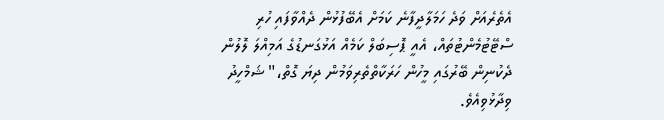އެތެރެއަށް ވަދެ ހަމަލާދީފާނެ ކަމަށް އެބޭފުޅުން ދެއްވާފައި ހުރި ސްޓޭޓުމެންޓުތައް، އެއީ ޕޮސިބަލް ކަމެއް އަޅުގަނޑުގެ އަމިއްލަ ލޮލުން ދެކުނިން ބޭރުގައި މީހުން ހަރަކާތްތެރިވަމުން ދިޔަ ގޮތް،" ޝަމްހީދު ވިދާޅުވިއެވެ.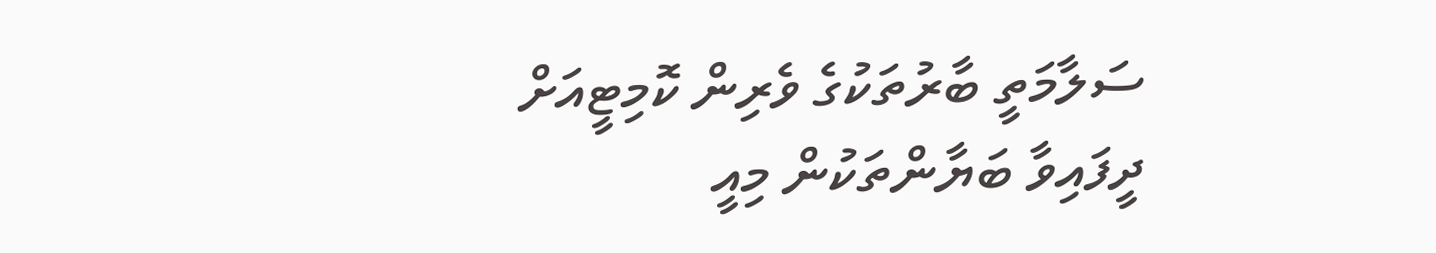ސަލާމަތީ ބާރުތަކުގެ ވެރިން ކޮމިޓީއަށް ދީފައިވާ ބަޔާންތަކުން މިއީ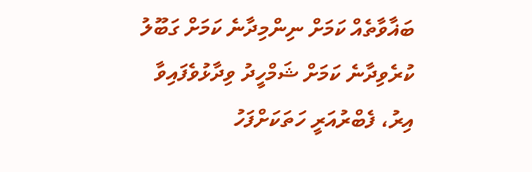ބަޣާވާތެއް ކަމަށް ނިންމިދާނެ ކަމަށް ގަބޫލު ކުރެވިދާނެ ކަމަށް ޝަމްހީދު ވިދާޅުވެފައިވާ އިރު، ފެބްރުއަރީ ހަތަކަށްފަހު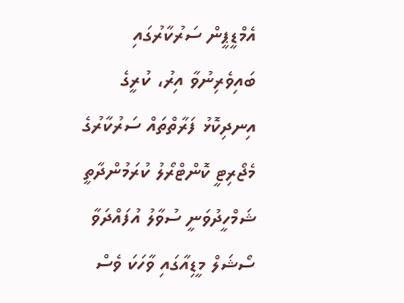އެމްޑީޕީން ސަރުކާރުގައި ބައިވެރިނުވާ އިރު، ކުރީގެ އިނދިކޮޅު ފަރާތްތައް ސަރުކާރުގެ މެޖޯރިޓީ ކޮންޓްރޯލު ކުރަމުންދާތީ ޝަމްހީދުވަނީ ސުވާލު އުފައްދަވާ ސޯޝަލް މީޑިއާގައި ވާހަކަ ވެސް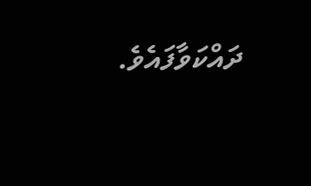ދައްކަވާފައެވެ.